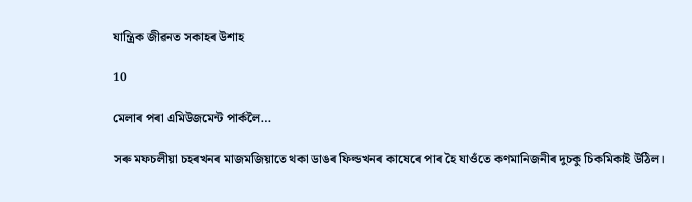যান্ত্ৰিক জীৱনত সকাহৰ উশাহ

10

মেলাৰ পৰা এমিউজমেন্ট পার্কলৈ…

সৰু মফচলীয়া চহৰখনৰ মাজমজিয়াতে থকা ডাঙৰ ফিল্ডখনৰ কাষেৰে পাৰ হৈ যাওঁতে কণমানিজনীৰ দুচকু চিকমিকাই উঠিল।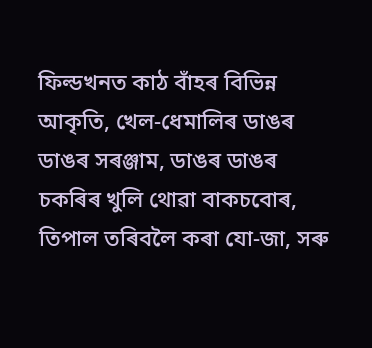ফিল্ডখনত কাঠ বাঁহৰ বিভিন্ন আকৃতি, খেল-ধেমালিৰ ডাঙৰ ডাঙৰ সৰঞ্জাম, ডাঙৰ ডাঙৰ চকৰিৰ খুলি থোৱা বাকচবোৰ, তিপাল তৰিবলৈ কৰা যো-জা, সৰু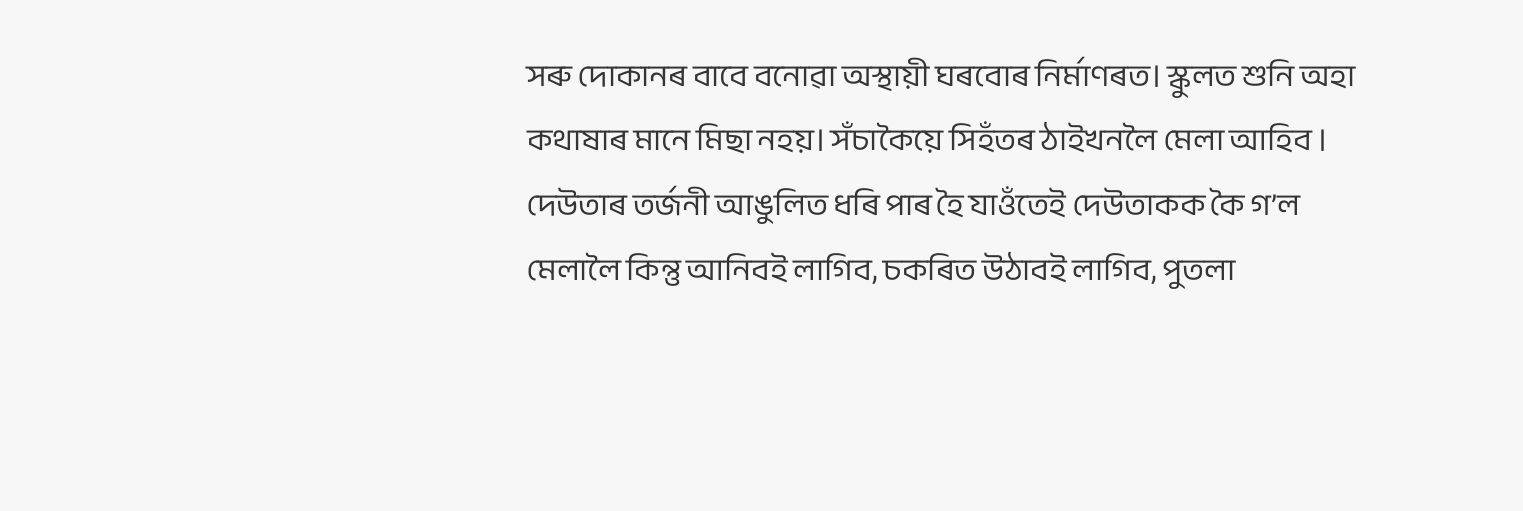সৰু দোকানৰ বাবে বনোৱা অস্থায়ী ঘৰবোৰ নিৰ্মাণৰত। স্কুলত শুনি অহা কথাষাৰ মানে মিছা নহয়। সঁচাকৈয়ে সিহঁতৰ ঠাইখনলৈ মেলা আহিব । দেউতাৰ তৰ্জনী আঙুলিত ধৰি পাৰ হৈ যাওঁতেই দেউতাকক কৈ গ’ল মেলালৈ কিন্তু আনিবই লাগিব, চকৰিত উঠাবই লাগিব, পুতলা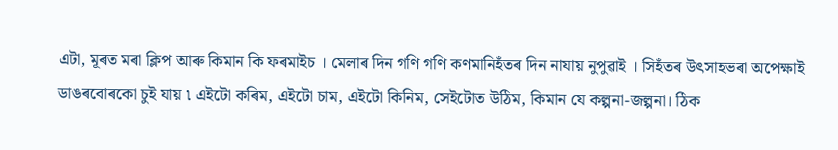এটা, মূৰত মৰা ক্লিপ আৰু কিমান কি ফৰমাইচ । মেলাৰ দিন গণি গণি কণমানিহঁতৰ দিন নাযায় নুপুৱাই । সিহঁতৰ উৎসাহভৰা অপেক্ষাই ডাঙৰবোৰকো চুই যায় ৷ এইটো কৰিম, এইটো চাম, এইটো কিনিম, সেইটোত উঠিম, কিমান যে কল্পনা-জল্পনা। ঠিক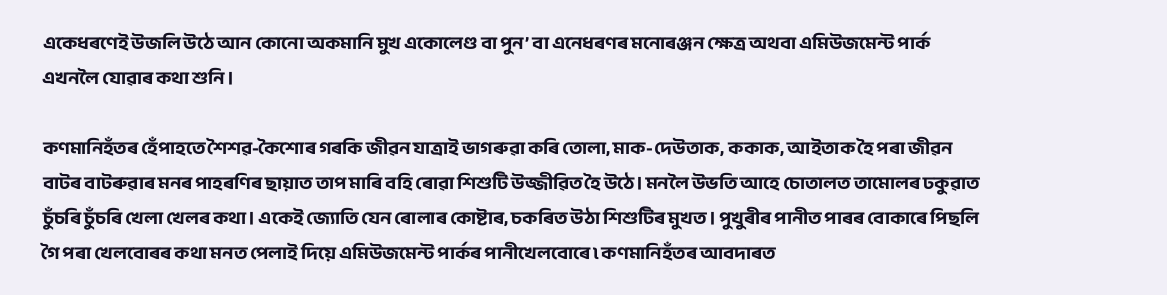একেধৰণেই উজলি উঠে আন কোনো অকমানি মুখ একোলেণ্ড বা পুন’ বা এনেধৰণৰ মনোৰঞ্জন ক্ষেত্র অথবা এমিউজমেন্ট পার্ক এখনলৈ যোৱাৰ কথা শুনি।

কণমানিহঁতৰ হেঁপাহতে শৈশৱ-কৈশোৰ গৰকি জীৱন যাত্ৰাই ভাগৰুৱা কৰি তোলা, মাক-দেউতাক, ককাক, আইতাক হৈ পৰা জীৱন বাটৰ বাটৰুৱাৰ মনৰ পাহৰণিৰ ছায়াত তাপ মাৰি বহি ৰোৱা শিশুটি উজ্জীৱিত হৈ উঠে। মনলৈ উভতি আহে চোতালত তামোলৰ ঢকুৱাত চুঁচৰি চুঁচৰি খেলা খেলৰ কথা। একেই জ্যোতি যেন ৰোলাৰ কোষ্টাৰ, চকৰিত উঠা শিশুটিৰ মুখত । পুখুৰীৰ পানীত পাৰৰ বোকাৰে পিছলি গৈ পৰা খেলবোৰৰ কথা মনত পেলাই দিয়ে এমিউজমেন্ট পাৰ্কৰ পানীখেলবোৰে ৷ কণমানিহঁতৰ আবদাৰত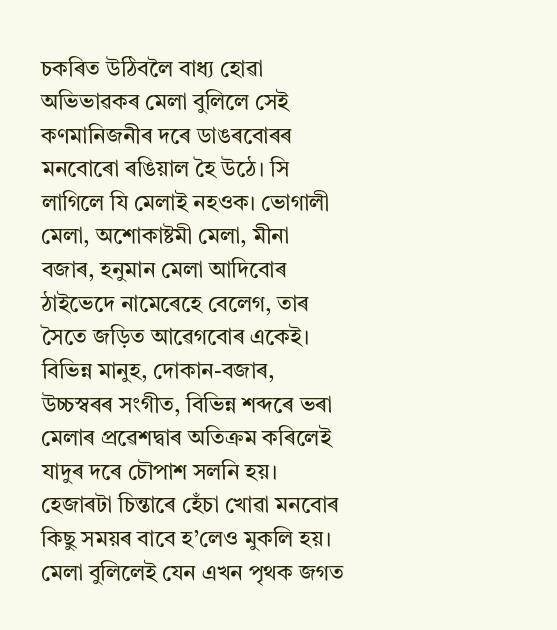চকৰিত উঠিবলৈ বাধ্য হোৱা অভিভাৱকৰ মেলা বুলিলে সেই কণমানিজনীৰ দৰে ডাঙৰবোৰৰ মনবোৰো ৰঙিয়াল হৈ উঠে। সি লাগিলে যি মেলাই নহওক। ভোগালী মেলা, অশোকাষ্টমী মেলা, মীনা বজাৰ, হনুমান মেলা আদিবোৰ ঠাইভেদে নামেৰেহে বেলেগ, তাৰ সৈতে জড়িত আৱেগবোৰ একেই। বিভিন্ন মানুহ, দোকান-বজাৰ, উচ্চস্বৰৰ সংগীত, বিভিন্ন শব্দৰে ভৰা মেলাৰ প্ৰৱেশদ্বাৰ অতিক্ৰম কৰিলেই যাদুৰ দৰে চৌপাশ সলনি হয়। হেজাৰটা চিন্তাৰে হেঁচা খোৱা মনবোৰ কিছু সময়ৰ বাবে হ’লেও মুকলি হয়। মেলা বুলিলেই যেন এখন পৃথক জগত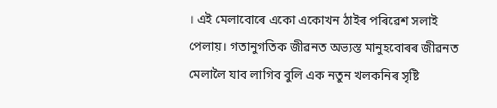। এই মেলাবোৰে একো একোখন ঠাইৰ পৰিৱেশ সলাই পেলায়। গতানুগতিক জীৱনত অভ্যস্ত মানুহবোৰৰ জীৱনত মেলালৈ যাব লাগিব বুলি এক নতুন খলকনিৰ সৃষ্টি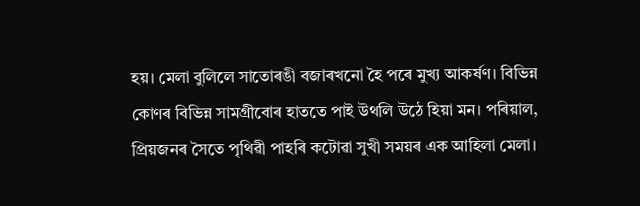হয়। মেলা বুলিলে সাতোৰঙী বজাৰখনো হৈ পৰে মুখ্য আকর্ষণ। বিভিন্ন কোণৰ বিভিন্ন সামগ্ৰীবোৰ হাততে পাই উথলি উঠে হিয়া মন। পৰিয়াল, প্রিয়জনৰ সৈতে পৃথিৱী পাহৰি কটোৱা সুখী সময়ৰ এক আহিলা মেলা।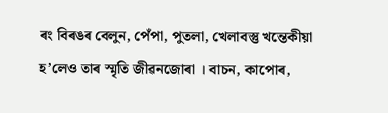ৰং বিৰঙৰ বেলুন, পেঁপা, পুতলা, খেলাবস্তু খন্তেকীয়া হ’লেও তাৰ স্মৃতি জীৱনজোৰা । বাচন, কাপোৰ,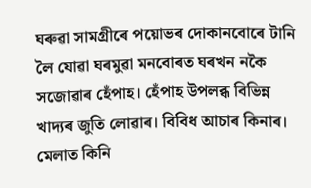ঘৰুৱা সামগ্ৰীৰে পয়োভৰ দোকানবোৰে টানি লৈ যোৱা ঘৰমুৱা মনবোৰত ঘৰখন নকৈ সজোৱাৰ হেঁপাহ। হেঁপাহ উপলব্ধ বিভিন্ন খাদ্যৰ জুতি লোৱাৰ। বিবিধ আচাৰ কিনাৰ। মেলাত কিনি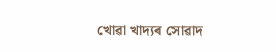খোৱা খাদ্যৰ সোৱাদ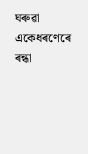ঘৰুৱা একেধৰণেৰে ৰন্ধা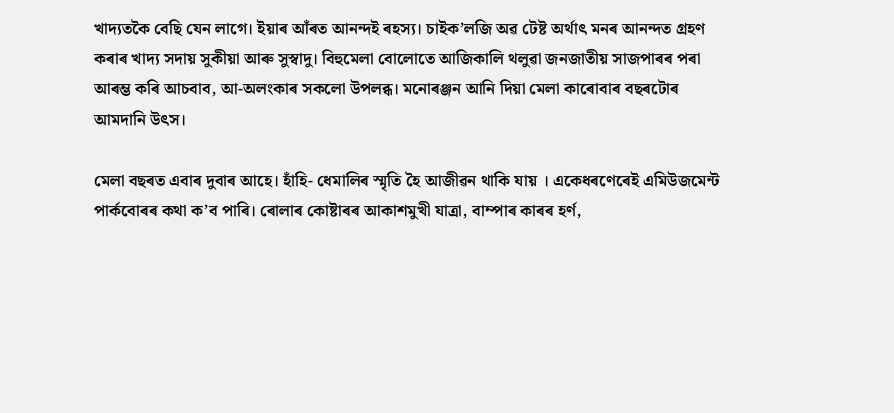খাদ্যতকৈ বেছি যেন লাগে। ইয়াৰ আঁৰত আনন্দই ৰহস্য। চাইক’লজি অৱ টেষ্ট অর্থাৎ মনৰ আনন্দত গ্ৰহণ কৰাৰ খাদ্য সদায় সুকীয়া আৰু সুস্বাদু। বিহুমেলা বোলোতে আজিকালি থলুৱা জনজাতীয় সাজপাৰৰ পৰা আৰম্ভ কৰি আচবাব, আ-অলংকাৰ সকলো উপলব্ধ। মনোৰঞ্জন আনি দিয়া মেলা কাৰোবাৰ বছৰটোৰ আমদানি উৎস।

মেলা বছৰত এবাৰ দুবাৰ আহে। হাঁহি- ধেমালিৰ স্মৃতি হৈ আজীৱন থাকি যায় । একেধৰণেৰেই এমিউজমেন্ট পার্কবোৰৰ কথা ক’ব পাৰি। ৰোলাৰ কোষ্টাৰৰ আকাশমুখী যাত্ৰা, বাম্পাৰ কাৰৰ হৰ্ণ,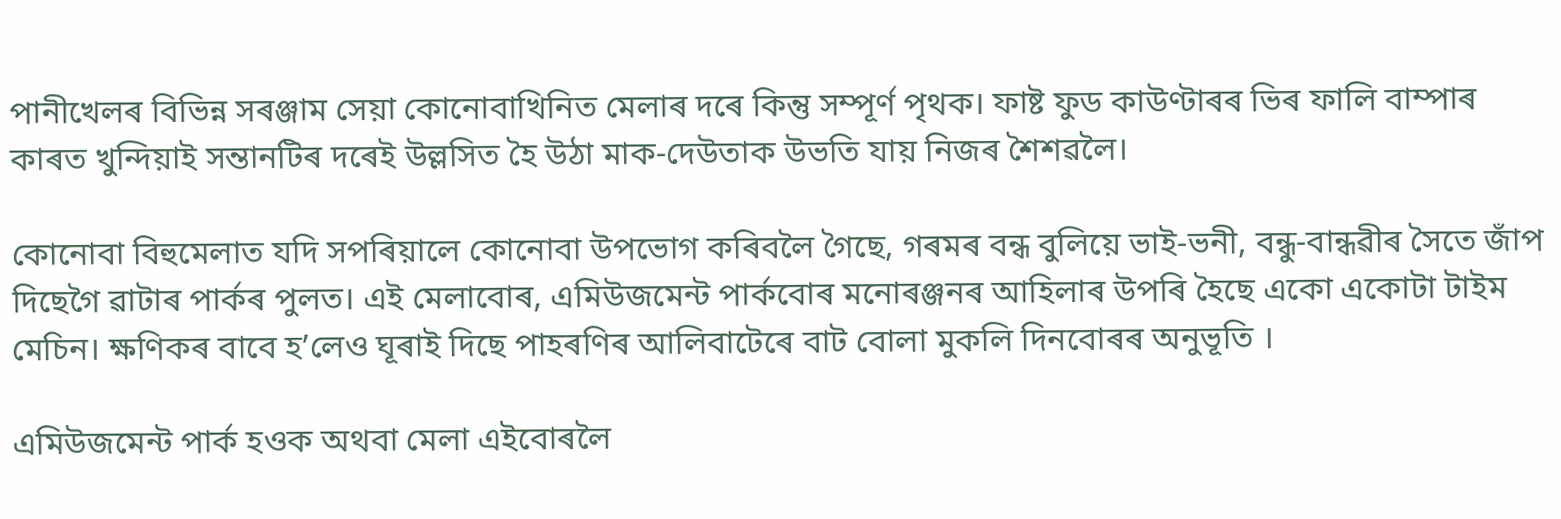পানীখেলৰ বিভিন্ন সৰঞ্জাম সেয়া কোনোবাখিনিত মেলাৰ দৰে কিন্তু সম্পূৰ্ণ পৃথক। ফাষ্ট ফুড কাউণ্টাৰৰ ভিৰ ফালি বাম্পাৰ কাৰত খুন্দিয়াই সন্তানটিৰ দৰেই উল্লসিত হৈ উঠা মাক-দেউতাক উভতি যায় নিজৰ শৈশৱলৈ।

কোনোবা বিহুমেলাত যদি সপৰিয়ালে কোনোবা উপভোগ কৰিবলৈ গৈছে, গৰমৰ বন্ধ বুলিয়ে ভাই-ভনী, বন্ধু-বান্ধৱীৰ সৈতে জাঁপ দিছেগৈ ৱাটাৰ পাৰ্কৰ পুলত। এই মেলাবোৰ, এমিউজমেন্ট পার্কবোৰ মনোৰঞ্জনৰ আহিলাৰ উপৰি হৈছে একো একোটা টাইম মেচিন। ক্ষণিকৰ বাবে হ’লেও ঘূৰাই দিছে পাহৰণিৰ আলিবাটেৰে বাট বোলা মুকলি দিনবোৰৰ অনুভূতি ।

এমিউজমেন্ট পার্ক হওক অথবা মেলা এইবোৰলৈ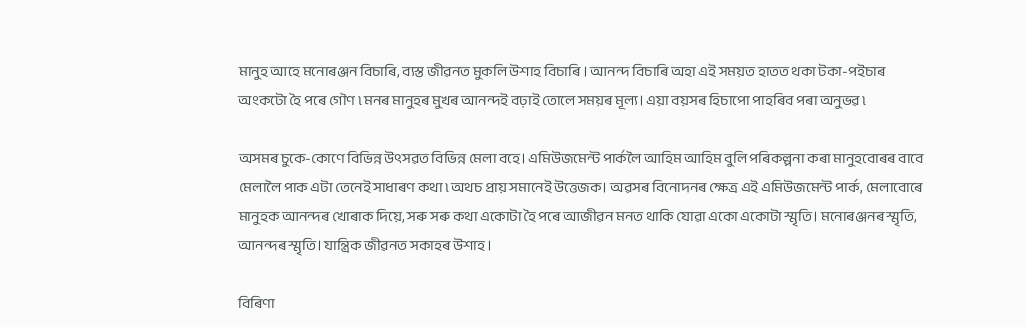মানুহ আহে মনোৰঞ্জন বিচাৰি, ব্যস্ত জীৱনত মুকলি উশাহ বিচাৰি । আনন্দ বিচাৰি অহা এই সময়ত হাতত থকা টকা-পইচাৰ অংকটো হৈ পৰে গৌণ ৷ মনৰ মানুহৰ মুখৰ আনন্দই বঢ়াই তোলে সময়ৰ মূল্য। এয়া বয়সৰ হিচাপো পাহৰিব পৰা অনুভৱ ৷

অসমৰ চুকে-কোণে বিভিন্ন উৎসৱত বিভিন্ন মেলা বহে। এমিউজমেন্ট পার্কলৈ আহিম আহিম বুলি পৰিকল্পনা কৰা মানুহবোৰৰ বাবে মেলালৈ পাক এটা তেনেই সাধাৰণ কথা ৷ অথচ প্রায় সমানেই উত্তেজক। অৱসৰ বিনোদনৰ ক্ষেত্ৰ এই এমিউজমেন্ট পার্ক, মেলাবোৰে মানুহক আনন্দৰ খোৰাক দিয়ে, সৰু সৰু কথা একোটা হৈ পৰে আজীৱন মনত থাকি যোৱা একো একোটা স্মৃতি। মনোৰঞ্জনৰ স্মৃতি, আনন্দৰ স্মৃতি। যান্ত্রিক জীৱনত সকাহৰ উশাহ ।

বিৰিণা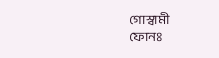গোস্বামী
ফোনঃ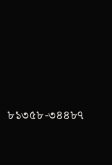৮১৩৫৮-৩৪৪৮৭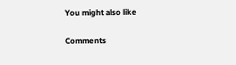You might also like

Comments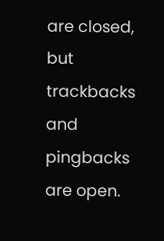are closed, but trackbacks and pingbacks are open.